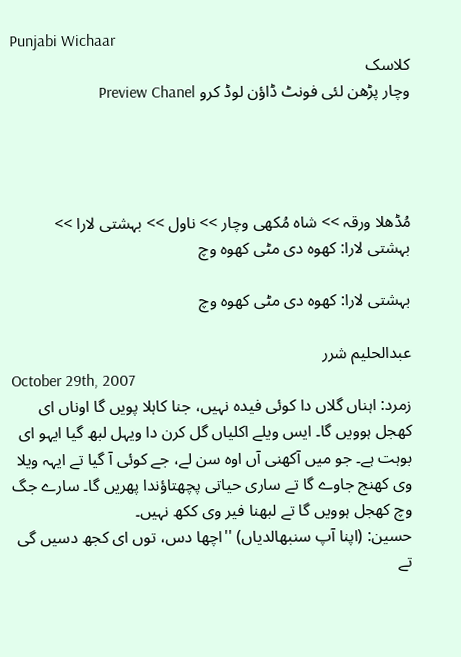Punjabi Wichaar
کلاسک
وچار پڑھن لئی فونٹ ڈاؤن لوڈ کرو Preview Chanel




مُڈھلا ورقہ >> شاہ مُکھی وچار >> ناول >> بہشتی لارا >> بہشتی لارا: کھوہ دی مٹی کھوہ وچ

بہشتی لارا: کھوہ دی مٹی کھوہ وچ

عبدالحلیم شرر
October 29th, 2007
زمرد: اہناں گلاں دا کوئی فیدہ نہیں، جنا کاہلا پویں گا اوناں ای کھجل ہوویں گا۔ ایس ویلے اکلیاں گل کرن دا ویہل لبھ گیا ایہو ای بوہت ہے۔ جو میں آکھنی آں اوہ سن لے، جے کوئی آ گیا تے ایہہ ویلا وی کھنج جاوے گا تے ساری حیاتی پچھتاؤندا پھریں گا۔ سارے جگ وچ کھجل ہوویں گا تے لبھنا فیر وی ککھ نہیں۔
حسین: (اپنا آپ سنبھالدیاں) ''اچھا دس، توں ای کجھ دسیں گی تے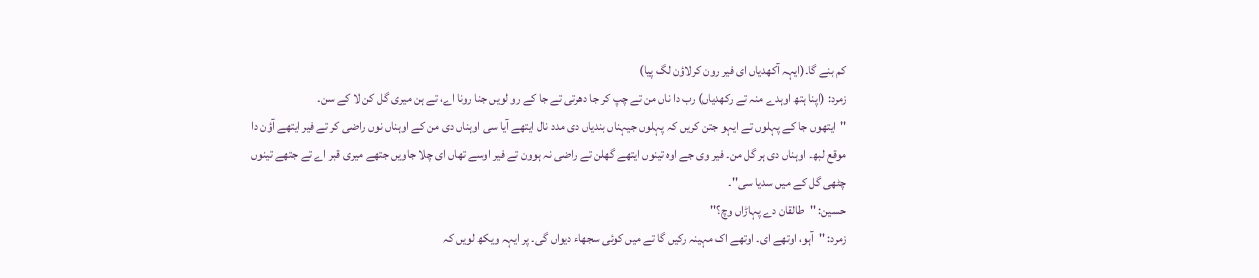کم بنے گا۔(ایہہ آکھدیاں ای فیر رون کرلاؤن لگ پیا)
زمرد: (اپنا ہتھ اوہدے منہ تے رکھدیاں) رب دا ناں من تے چپ کر جا دھرتی تے جا کے رو لویں جنا رونا اے، تے ہن میری گل کن لا کے سن۔
''ایتھوں جا کے پہلوں تے ایہو جتن کریں کہ پہلوں جیہناں بندیاں دی مدد نال ایتھے آیا سی اوہناں دی من کے اوہناں نوں راضی کر تے فیر ایتھے آؤن دا موقع لبھ۔ اوہناں دی ہر گل من۔ فیر وی جے اوہ تینوں ایتھے گھلن تے راضی نہ ہوون تے فیر اوسے تھاں ای چلا جاویں جتھے میری قبر اے تے جتھے تینوں چٹھی گل کے میں سدیا سی''۔
حسین: ''طالقان دے پہاڑاں وچ؟''
زمرد: ''آہو، اوتھے ای۔ اوتھے اک مہینہ رکیں گا تے میں کوئی سجھاء دیواں گی۔ پر ایہہ ویکھ لویں کہ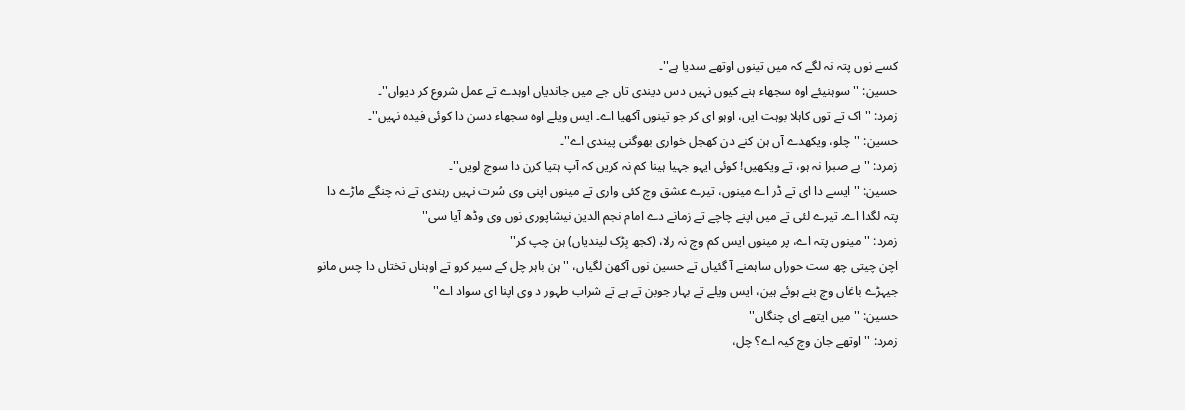کسے نوں پتہ نہ لگے کہ میں تینوں اوتھے سدیا ہے''۔
حسین: ''سوہنیئے اوہ سجھاء ہنے کیوں نہیں دس دیندی تاں جے میں جاندیاں اوہدے تے عمل شروع کر دیواں''۔
زمرد: '' اک تے توں کاہلا بوہت ایں، اوہو ای کر جو تینوں آکھیا اے۔ ایس ویلے اوہ سجھاء دسن دا کوئی فیدہ نہیں''۔
حسین: ''چلو، ویکھدے آں ہن کنے دن کھجل خواری بھوگنی پیندی اے''۔
زمرد: '' بے صبرا نہ ہو، تے ویکھیں! کوئی ایہو جہیا ہینا کم نہ کریں کہ آپ ہتیا کرن دا سوچ لویں''۔
حسین: '' ایسے دا ای تے ڈر اے مینوں، تیرے عشق وچ کئی واری تے مینوں اپنی وی سُرت نہیں رہندی تے نہ چنگے ماڑے دا پتہ لگدا اے۔ تیرے لئی تے میں اپنے چاچے تے زمانے دے امام نجم الدین نیشاپوری نوں وی وڈھ آیا سی''
زمرد: '' مینوں پتہ اے، پر مینوں ایس کم وچ نہ رلا، (کجھ بِڑک لیندیاں) ہن چپ کر''
اچن چیتی چھ ست حوراں ساہمنے آ گئیاں تے حسین نوں آکھن لگیاں، '' ہن باہر چل کے سیر کرو تے اوہناں تختاں دا چس مانو جیہڑے باغاں وچ بنے ہوئے ہین، ایس ویلے تے بہار جوبن تے ہے تے شراب طہور د وی اپنا ای سواد اے''
حسین: '' میں ایتھے ای چنگاں''
زمرد: '' اوتھے جان وچ کیہ اے؟ چل،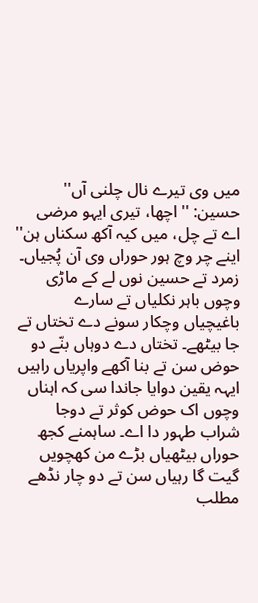میں وی تیرے نال چلنی آں''
حسین: '' اچھا، تیری ایہو مرضی اے تے چل، میں کیہ آکھ سکناں ہن''
اینے چر وچ ہور حوراں وی آن پُجیاں۔ زمرد تے حسین نوں لے کے ماڑی وچوں باہر نکلیاں تے سارے باغیچیاں وچکار سونے دے تختاں تے جا بیٹھے۔ تختاں دے دوہاں بنّے دو حوض سن تے بنا آکھے واپریاں راہیں ایہہ یقین دوایا جاندا سی کہ اہناں وچوں اک حوض کوثر تے دوجا شراب طہور دا اے۔ ساہمنے کجھ حوراں بیٹھیاں بڑے من کھچویں گیت گا رہیاں سن تے دو چار نڈھے مطلب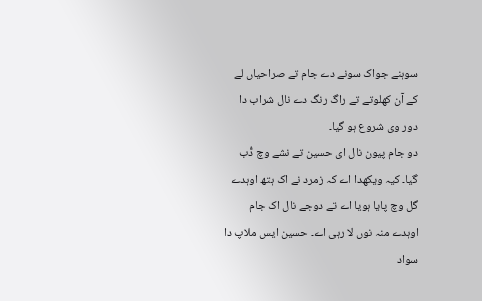سوہنے جواک سونے دے جام تے صراحیاں لے کے آن کھلوتے تے راگ رنگ دے نال شراب دا دور وی شروع ہو گیا۔
دو جام پیون نال ای حسین تے نشے وچ ڈُب گیا۔ کیہ ویکھدا اے کہ زمرد نے اک ہتھ اوہدے گل وچ پایا ہویا اے تے دوجے نال اک جام اوہدے منہ نوں لا رہی اے۔ حسین ایس ملاپ دا سواد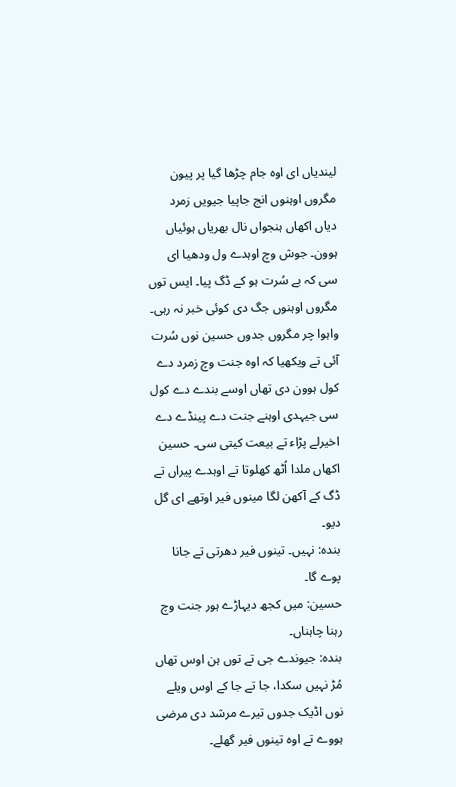لیندیاں ای اوہ جام چڑھا گیا پر پیون مگروں اوہنوں انج جاپیا جیویں زمرد دیاں اکھاں ہنجواں نال بھریاں ہوئیاں ہوون۔ جوش وچ اوہدے ول ودھیا ای سی کہ بے سُرت ہو کے ڈگ پیا۔ ایس توں مگروں اوہنوں جگ دی کوئی خبر نہ رہی۔
واہوا چر مگروں جدوں حسین نوں سُرت آئی تے ویکھیا کہ اوہ جنت وچ زمرد دے کول ہوون دی تھاں اوسے بندے دے کول سی جیہدی اوہنے جنت دے پینڈے دے اخیرلے پڑاء تے بیعت کیتی سی۔ حسین اکھاں ملدا اُٹھ کھلوتا تے اوہدے پیراں تے ڈگ کے آکھن لگا مینوں فیر اوتھے ای گل دیو۔
بندہ: نہیں۔ تینوں فیر دھرتی تے جانا پوے گا۔
حسین: میں کجھ دیہاڑے ہور جنت وچ رہنا چاہناں۔
بندہ: جیوندے جی تے توں ہن اوس تھاں مُڑ نہیں سکدا، جا تے جا کے اوس ویلے نوں اڈیک جدوں تیرے مرشد دی مرضی ہووے تے اوہ تینوں فیر گھلے۔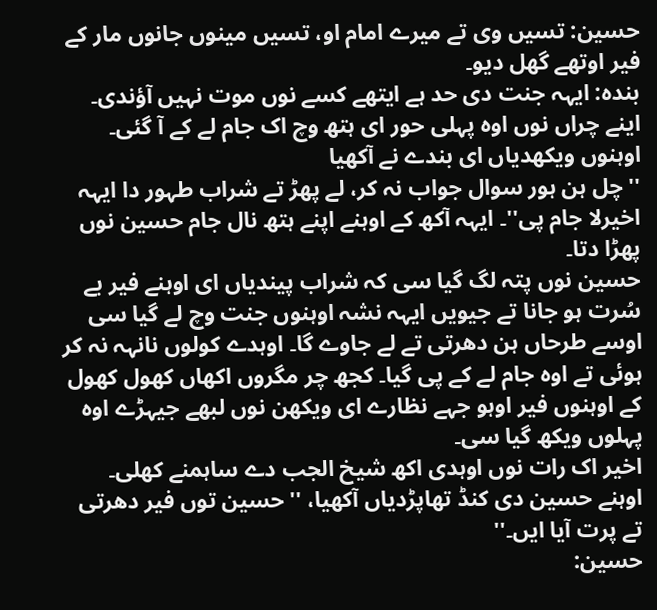حسین: تسیں وی تے میرے امام او، تسیں مینوں جانوں مار کے فیر اوتھے گھل دیو۔
بندہ: ایہہ جنت دی حد ہے ایتھے کسے نوں موت نہیں آؤندی۔
اینے چراں نوں اوہ پہلی حور ای ہتھ وچ اک جام لے کے آ گئی۔ اوہنوں ویکھدیاں ای بندے نے آکھیا
''چل ہن ہور سوال جواب نہ کر، لے پھڑ تے شراب طہور دا ایہہ اخیرلا جام پی''۔ ایہہ آکھ کے اوہنے اپنے ہتھ نال جام حسین نوں پھڑا دتا۔
حسین نوں پتہ لگ گیا سی کہ شراب پیندیاں ای اوہنے فیر بے سُرت ہو جانا تے جیویں ایہہ نشہ اوہنوں جنت وچ لے گیا سی اوسے طرحاں ہن دھرتی تے لے جاوے گا۔ اوہدے کولوں نانہہ نہ کر ہوئی تے اوہ جام لے کے پی گیا۔ کجھ چر مگروں اکھاں کھول کھول کے اوہنوں فیر اوہو جہے نظارے ای ویکھن نوں لبھے جیہڑے اوہ پہلوں ویکھ گیا سی۔
اخیر اک رات نوں اوہدی اکھ شیخ الجب دے ساہمنے کھلی۔ اوہنے حسین دی کنڈ تھاپڑدیاں آکھیا، ''حسین توں فیر دھرتی تے پرت آیا ایں۔''
حسین: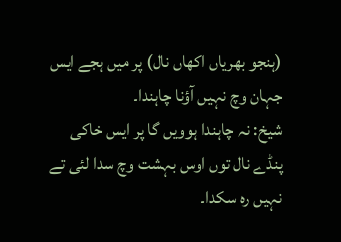(ہنجو بھریاں اکھاں نال) پر میں ہجے ایس جہان وچ نہیں آؤنا چاہندا۔
شیخ: نہ چاہندا ہوویں گا پر ایس خاکی پنڈے نال توں اوس بہشت وچ سدا لئی تے نہیں رہ سکدا۔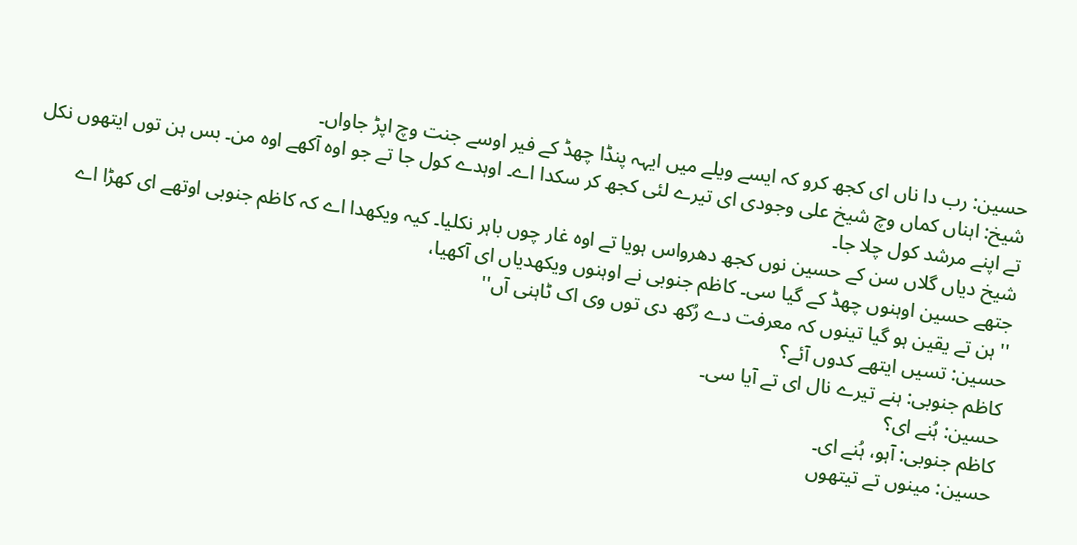حسین: رب دا ناں ای کجھ کرو کہ ایسے ویلے میں ایہہ پنڈا چھڈ کے فیر اوسے جنت وچ اپڑ جاواں۔
شیخ: اہناں کماں وچ شیخ علی وجودی ای تیرے لئی کجھ کر سکدا اے۔ اوہدے کول جا تے جو اوہ آکھے اوہ من۔ بس ہن توں ایتھوں نکل تے اپنے مرشد کول چلا جا۔
شیخ دیاں گلاں سن کے حسین نوں کجھ دھرواس ہویا تے اوہ غار چوں باہر نکلیا۔ کیہ ویکھدا اے کہ کاظم جنوبی اوتھے ای کھڑا اے جتھے حسین اوہنوں چھڈ کے گیا سی۔ کاظم جنوبی نے اوہنوں ویکھدیاں ای آکھیا،
''ہن تے یقین ہو گیا تینوں کہ معرفت دے رُکھ دی توں وی اک ٹاہنی آں''
حسین: تسیں ایتھے کدوں آئے؟
کاظم جنوبی: ہنے تیرے نال ای تے آیا سی۔
حسین: ہُنے ای؟
کاظم جنوبی: آہو، ہُنے ای۔
حسین: مینوں تے تیتھوں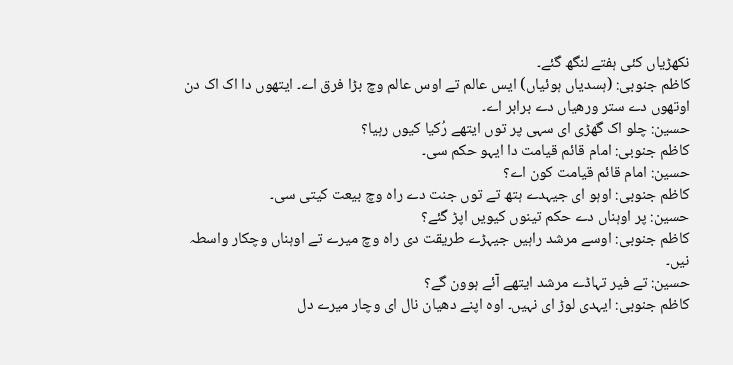نکھڑیاں کئی ہفتے لنگھ گئے۔
کاظم جنوبی: (ہسدیاں ہوئیاں) ایس عالم تے اوس عالم وچ بڑا فرق اے۔ ایتھوں دا اک اک دن اوتھوں دے ستر ورھیاں دے برابر اے۔
حسین: چلو اک گھڑی ای سہی پر توں ایتھے رُکیا کیوں رہیا؟
کاظم جنوبی: امام قائم قیامت دا ایہو حکم سی۔
حسین: امام قائم قیامت کون اے؟
کاظم جنوبی: اوہو ای جیہدے ہتھ تے توں جنت دے راہ وچ بیعت کیتی سی۔
حسین: پر اوہناں دے حکم تینوں کیویں اپڑ گئے؟
کاظم جنوبی: اوسے مرشد راہیں جیہڑے طریقت دی راہ وچ میرے تے اوہناں وچکار واسطہ نیں۔
حسین: تے فیر تہاڈے مرشد ایتھے آئے ہوون گے؟
کاظم جنوبی: ایہدی لوڑ ای نہیں۔ اوہ اپنے دھیان نال ای وچار میرے دل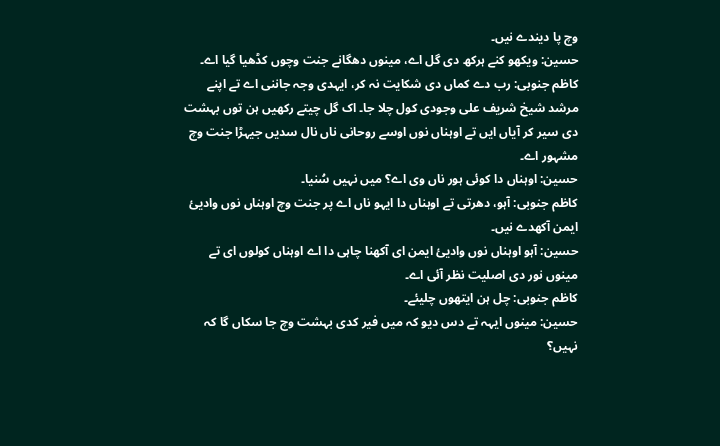وچ پا دیندے نیں۔
حسین: ویکھو کنے ہرکھ دی گل اے، مینوں دھگانے جنت وچوں کڈھیا گیا اے۔
کاظم جنوبی: رب دے کماں دی شکایت نہ کر، ایہدی وجہ جاننی اے تے اپنے مرشد شیخ شریف علی وجودی کول چلا جا۔ اک گل چیتے رکھیں ہن توں بہشت دی سیر کر آیاں ایں تے اوہناں نوں اوسے روحانی ناں نال سدیں جیہڑا جنت وچ مشہور اے۔
حسین: اوہناں دا کوئی ہور ناں وی اے؟ میں نہیں سُنیا۔
کاظم جنوبی: آہو، دھرتی تے اوہناں دا ایہو ناں اے پر جنت وچ اوہناں نوں وادیئ ایمن آکھدے نیں۔
حسین: آہو اوہناں نوں وادیئ ایمن ای آکھنا چاہی دا اے اوہناں کولوں ای تے مینوں نور دی اصلیت نظر آئی اے۔
کاظم جنوبی: چل ہن ایتھوں چلیئے۔
حسین: مینوں ایہہ تے دس دیو کہ میں فیر کدی بہشت وچ جا سکاں گا کہ نہیں؟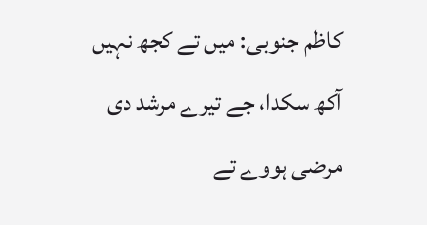کاظم جنوبی: میں تے کجھ نہیں آکھ سکدا، جے تیرے مرشد دی مرضی ہووے تے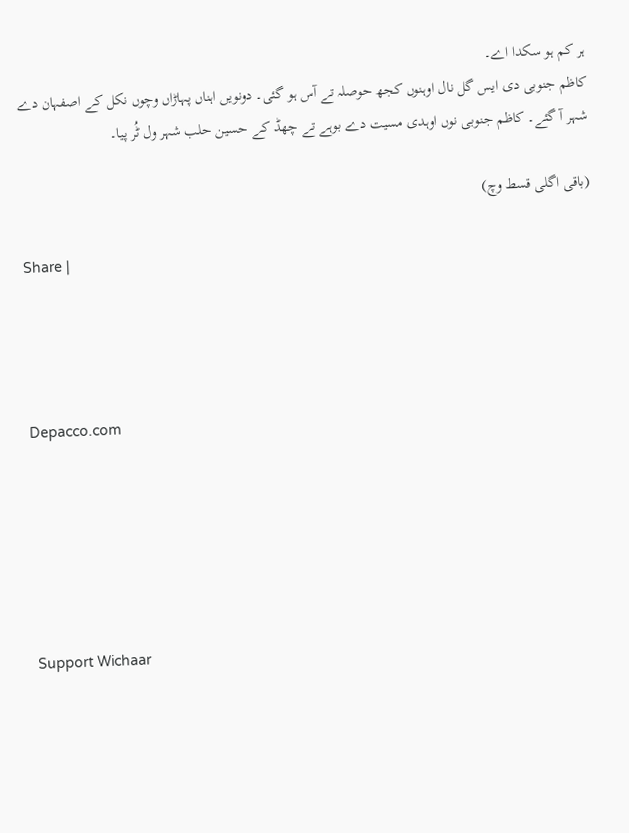ہر کم ہو سکدا اے۔
کاظم جنوبی دی ایس گل نال اوہنوں کجھ حوصلہ تے آس ہو گئی۔ دونویں اہناں پہاڑاں وچوں نکل کے اصفہان دے شہر آ گئے۔ کاظم جنوبی نوں اوہدی مسیت دے بوہے تے چھڈ کے حسین حلب شہر ول ٹُر پیا۔

(باقی اگلی قسط وچ)

Share |




Depacco.com






Support Wichaar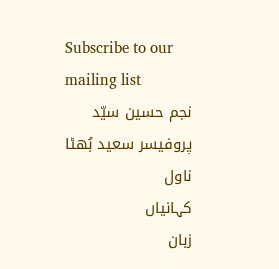Subscribe to our mailing list
نجم حسین سیّد
پروفیسر سعید بُھٹا
ناول
کہانیاں
زبان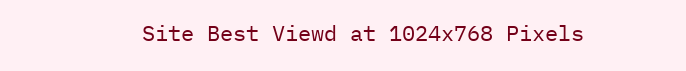Site Best Viewd at 1024x768 Pixels